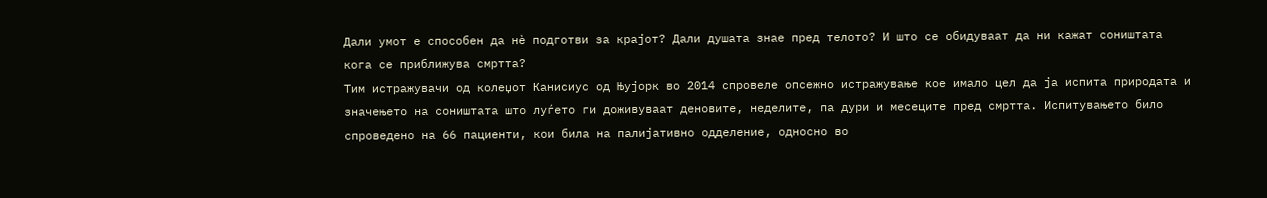Дали умот е способен да нѐ подготви за крајот? Дали душата знае пред телото? И што се обидуваат да ни кажат соништата кога се приближува смртта?
Тим истражувачи од колеџот Канисиус од Њујорк во 2014 спровеле опсежно истражување кое имало цел да ја испита природата и значењето на соништата што луѓето ги доживуваат деновите, неделите, па дури и месеците пред смртта. Испитувањето било спроведено на 66 пациенти, кои била на палијативно одделение, односно во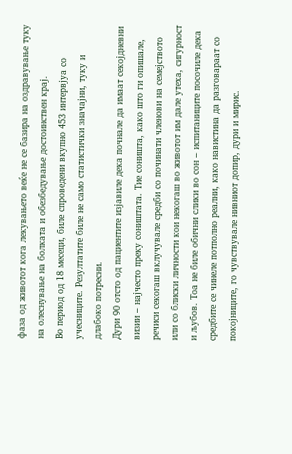фаза од животот кога лекувањето веќе не се базира на оздравување туку на олеснување на болката и обезбедување достоинствен крај.
Во период од 18 месеци, биле спроведени вкупно 453 интервјуа со учесниците. Резултатите биле не само статистички значајни, туку и длабоко потресни.
Дури 90 отсто од пациентите изјавиле дека почнале да имаат секојдневни визии – најчесто преку соништата. Тие соништа, како што ги опишале, речиси секогаш вклучувале средби со починати членови на семејството или со блиски личности кои некогаш во животот им дале утеха, сигурност и љубов. Тоа не биле обични слики во сон – испитаниците посочиле дека средбите се чинеле потполно реални, како навистина да разговараат со покојниците, го чувствувале нивниот допир, дури и мирис.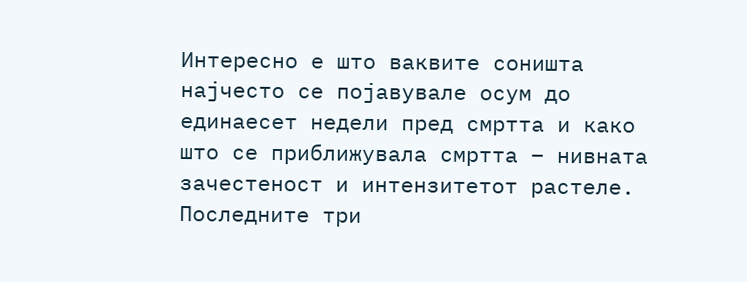Интересно е што ваквите соништа најчесто се појавувале осум до единаесет недели пред смртта и како што се приближувала смртта – нивната зачестеност и интензитетот растеле. Последните три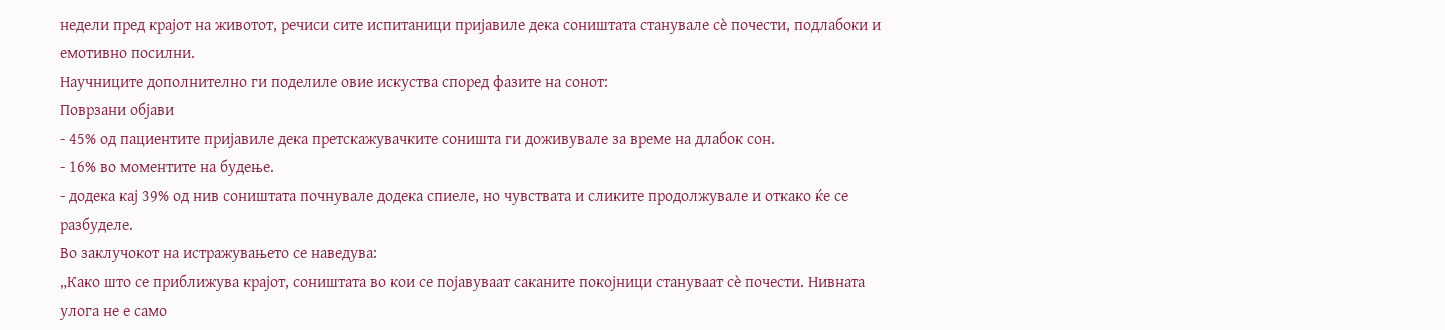недели пред крајот на животот, речиси сите испитаници пријавиле дека соништата станувале сѐ почести, подлабоки и емотивно посилни.
Научниците дополнително ги поделиле овие искуства според фазите на сонот:
Поврзани објави
- 45% од пациентите пријавиле дека претскажувачките соништа ги доживувале за време на длабок сон.
- 16% во моментите на будење.
- додека кај 39% од нив соништата почнувале додека спиеле, но чувствата и сликите продолжувале и откако ќе се разбуделе.
Во заклучокот на истражувањето се наведува:
„Како што се приближува крајот, соништата во кои се појавуваат саканите покојници стануваат сѐ почести. Нивната улога не е само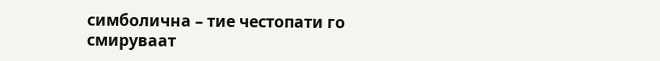симболична – тие честопати го смируваат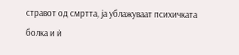стравот од смртта, ја ублажуваат психичката болка и ѝ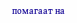помагаат на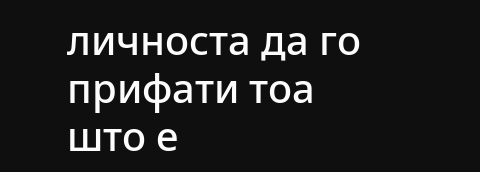личноста да го прифати тоа што е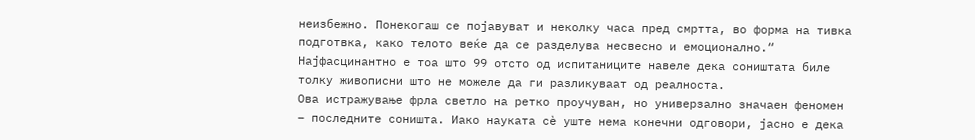неизбежно. Понекогаш се појавуват и неколку часа пред смртта, во форма на тивка подготвка, како телото веќе да се разделува несвесно и емоционално.“
Најфасцинантно е тоа што 99 отсто од испитаниците навеле дека соништата биле толку живописни што не можеле да ги разликуваат од реалноста.
Ова истражување фрла светло на ретко проучуван, но универзално значаен феномен – последните соништа. Иако науката сѐ уште нема конечни одговори, јасно е дека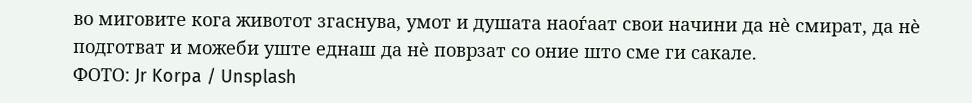во миговите кога животот згаснува, умот и душата наоѓаат свои начини да нѐ смират, да нѐ подготват и можеби уште еднаш да нѐ поврзат со оние што сме ги сакале.
ФОТО: Jr Korpa / Unsplash